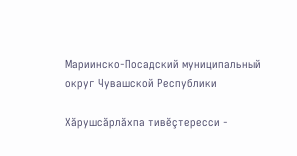Мариинско-Посадский муниципальный округ Чувашской Республики

Хăрушсăрлăхпа тивĕçтересси -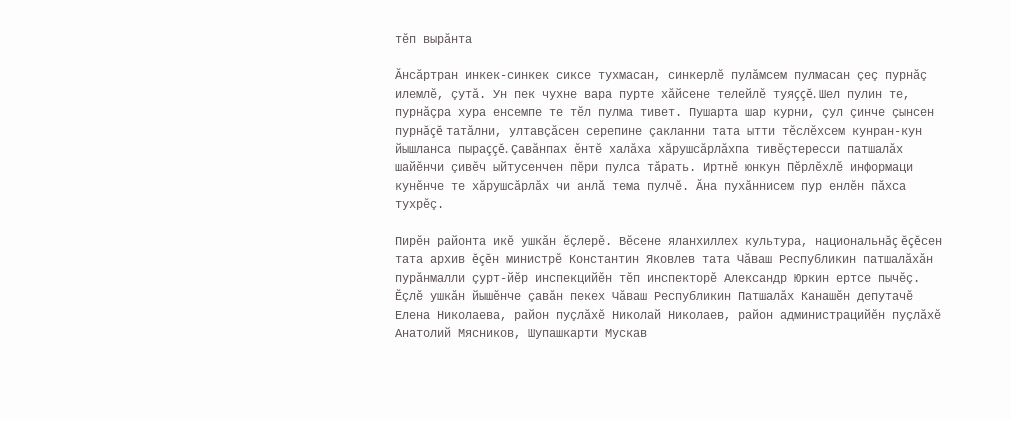тĕп вырăнта

Ăнсăртран инкек-синкек сиксе тухмасан, синкерлĕ пулăмсем пулмасан çеç пурнăç илемлĕ, çутă. Ун пек чухне вара пурте хăйсене телейлĕ туяççĕ. Шел пулин те, пурнăçра хура енсемпе те тĕл пулма тивет. Пушарта шар курни, çул çинче çынсен пурнăçĕ татăлни, ултавçăсен серепине çакланни тата ытти тĕслĕхсем кунран-кун йышланса пыраççĕ. Çавăнпах ĕнтĕ халăха хăрушсăрлăхпа тивĕçтересси патшалăх шайĕнчи çивĕч ыйтусенчен пĕри пулса тăрать. Иртнĕ юнкун Пĕрлĕхлĕ информаци кунĕнче те хăрушсăрлăх чи анлă тема пулчĕ. Ăна пухăннисем пур енлĕн пăхса тухрĕç.

Пирĕн районта икĕ ушкăн ĕçлерĕ. Вĕсене яланхиллех культура, национальнăç ĕçĕсен тата архив ĕçĕн министрĕ Константин Яковлев тата Чăваш Республикин патшалăхăн пурăнмалли çурт-йĕр инспекцийĕн тĕп инспекторĕ Александр Юркин ертсе пычĕç. Ĕçлĕ ушкăн йышĕнче çавăн пекех Чăваш Республикин Патшалăх Канашĕн депутачĕ Елена Николаева, район пуçлăхĕ Николай Николаев, район администрацийĕн пуçлăхĕ Анатолий Мясников, Шупашкарти Мускав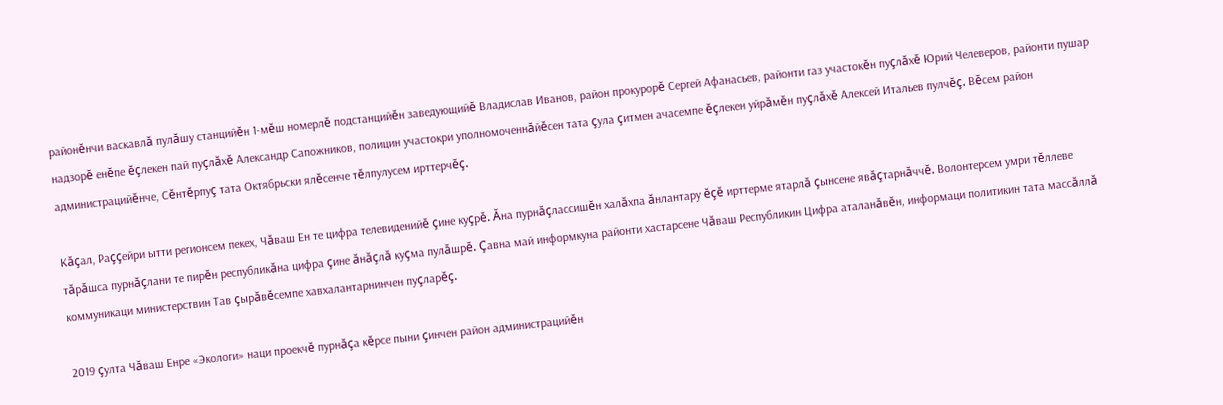районĕнчи васкавлă пулăшу станцийĕн 1-мĕш номерлĕ подстанцийĕн заведующийĕ Владислав Иванов, район прокурорĕ Сергей Афанасьев, районти газ участокĕн пуçлăхĕ Юрий Челеверов, районти пушар надзорĕ енĕпе ĕçлекен пай пуçлăхĕ Александр Сапожников, полицин участокри уполномоченнăйĕсен тата çула çитмен ачасемпе ĕçлекен уйрăмĕн пуçлăхĕ Алексей Итальев пулчĕç. Вĕсем район администрацийĕнче, Сĕнтĕрпуç тата Октябрьски ялĕсенче тĕлпулусем ирттерчĕç.

Кăçал, Раççейри ытти регионсем пекех, Чăваш Ен те цифра телевиденийĕ çине куçрĕ. Ăна пурнăçлассишĕн халăхпа ăнлантару ĕçĕ ирттерме ятарлă çынсене явăçтарнăччĕ. Волонтерсем умри тĕллеве тăрăшса пурнăçлани те пирĕн республикăна цифра çине ăнăçлă куçма пулăшрĕ. Çавна май информкуна районти хастарсене Чăваш Республикин Цифра аталанăвĕн, информаци политикин тата массăллă коммуникаци министерствин Тав çырăвĕсемпе хавхалантарнинчен пуçларĕç.

2019 çулта Чăваш Енре «Экологи» наци проекчĕ пурнăçа кĕрсе пыни çинчен район администрацийĕн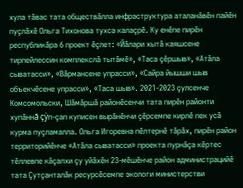хула тăвас тата обществăлла инфраструктура аталанăвĕн пайĕн пуçлăхĕ Ольга Тихонова тухса калаçрĕ. Ку енĕпе пирĕн республикăра 6 проект ĕçлет: «Йăлари хытă каяшсене тирпейлессин комплекслă тытăмĕ», «Таса çĕршыв», «Атăла сыватасси», «Вăрмансене упрасси», «Сайра йышши шыв объекчĕсене упрасси», «Таса шыв». 2021-2023 çулсенче Комсомольски, Шăмăршă районĕсенчи тата пирĕн районти хупăннă çÿп-çап куписен вырăнĕнчи çĕрсемпе кирлĕ пек усă курма пуçламалла. Ольга Игоревна пĕлтернĕ тăрăх, пирĕн район территорийĕнче «Атăла сыватасси» проекта пурнăçа кĕртес тĕллевпе кăçалхи çу уйăхĕн 23-мĕшĕнче район администрацийĕ тата Çутçанталăк ресурсĕсемпе экологи министерстви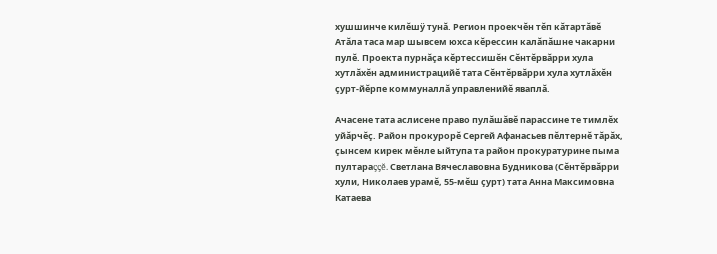хушшинче килĕшÿ тунă. Регион проекчĕн тĕп кăтартăвĕ Атăла таса мар шывсем юхса кĕрессин калăпăшне чакарни пулĕ. Проекта пурнăçа кĕртессишĕн Сĕнтĕрвăрри хула хутлăхĕн администрацийĕ тата Сĕнтĕрвăрри хула хутлăхĕн çурт-йĕрпе коммуналлă управленийĕ яваплă.

Ачасене тата аслисене право пулăшăвĕ парассине те тимлĕх уйăрчĕç. Район прокурорĕ Сергей Афанасьев пĕлтернĕ тăрăх, çынсем кирек мĕнле ыйтупа та район прокуратурине пыма пултараççĕ. Светлана Вячеславовна Будникова (Сĕнтĕрвăрри хули, Николаев урамĕ, 55-мĕш çурт) тата Анна Максимовна Катаева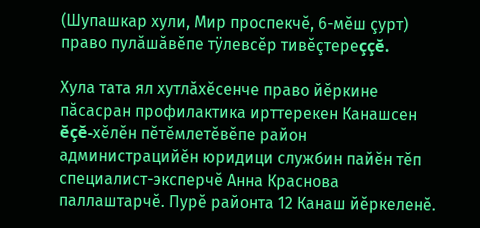(Шупашкар хули, Мир проспекчĕ, 6-мĕш çурт) право пулăшăвĕпе тÿлевсĕр тивĕçтереççĕ.

Хула тата ял хутлăхĕсенче право йĕркине пăсасран профилактика ирттерекен Канашсен ĕçĕ-хĕлĕн пĕтĕмлетĕвĕпе район администрацийĕн юридици службин пайĕн тĕп специалист-эксперчĕ Анна Краснова паллаштарчĕ. Пурĕ районта 12 Канаш йĕркеленĕ.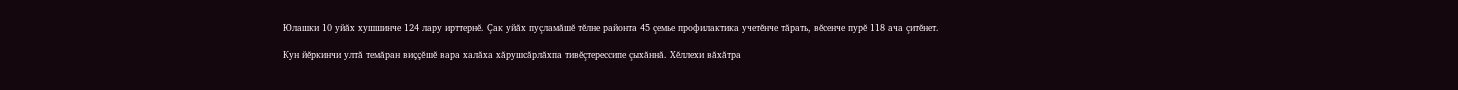Юлашки 10 уйăх хушшинче 124 лару ирттернĕ. Çак уйăх пуçламăшĕ тĕлне районта 45 çемье профилактика учетĕнче тăрать, вĕсенче пурĕ 118 ача çитĕнет.

Кун йĕркинчи ултă темăран виççĕшĕ вара халăха хăрушсăрлăхпа тивĕçтерессипе çыхăннă. Хĕллехи вăхăтра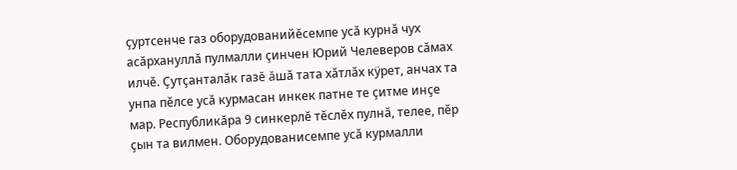çуртсенче газ оборудованийĕсемпе усă курнă чух асăрхануллă пулмалли çинчен Юрий Челеверов сăмах илчĕ. Çутçанталăк газĕ ăшă тата хăтлăх кÿрет, анчах та унпа пĕлсе усă курмасан инкек патне те çитме инçе мар. Республикăра 9 синкерлĕ тĕслĕх пулнă, телее, пĕр çын та вилмен. Оборудованисемпе усă курмалли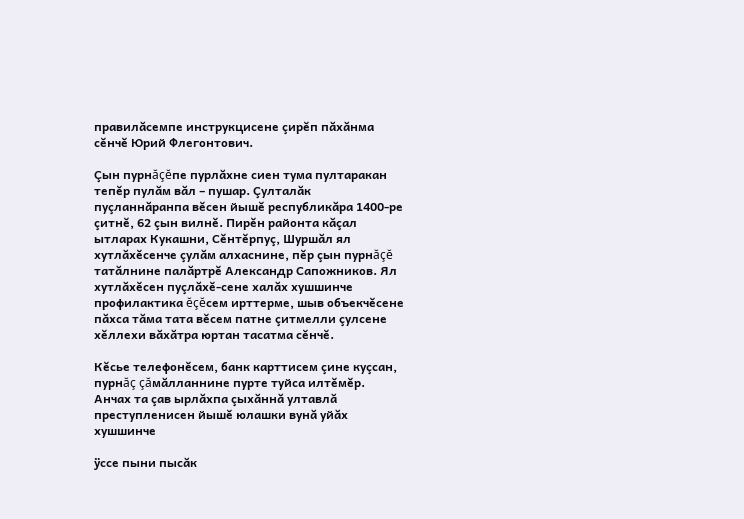правилăсемпе инструкцисене çирĕп пăхăнма сĕнчĕ Юрий Флегонтович.

Çын пурнăçĕпе пурлăхне сиен тума пултаракан тепĕр пулăм вăл – пушар. Çулталăк пуçланнăранпа вĕсен йышĕ республикăра 1400-ре çитнĕ, 62 çын вилнĕ. Пирĕн районта кăçал ытларах Кукашни, Сĕнтĕрпуç, Шуршăл ял хутлăхĕсенче çулăм алхаснине, пĕр çын пурнăçĕ татăлнине палăртрĕ Александр Сапожников. Ял хутлăхĕсен пуçлăхĕ-сене халăх хушшинче профилактика ĕçĕсем ирттерме, шыв объекчĕсене пăхса тăма тата вĕсем патне çитмелли çулсене хĕллехи вăхăтра юртан тасатма сĕнчĕ.

Кĕсье телефонĕсем, банк карттисем çине куçсан, пурнăç çăмăлланнине пурте туйса илтĕмĕр. Анчах та çав ырлăхпа çыхăннă ултавлă преступленисен йышĕ юлашки вунă уйăх хушшинче

ÿссе пыни пысăк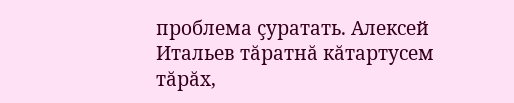проблема çуратать. Алексей Итальев тăратнă кăтартусем тăрăх,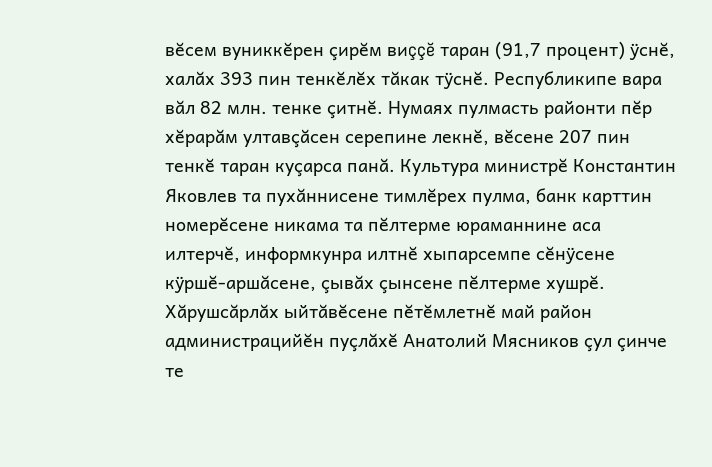вĕсем вуниккĕрен çирĕм виççĕ таран (91,7 процент) ÿснĕ, халăх 393 пин тенкĕлĕх тăкак тÿснĕ. Республикипе вара вăл 82 млн. тенке çитнĕ. Нумаях пулмасть районти пĕр хĕрарăм ултавçăсен серепине лекнĕ, вĕсене 207 пин тенкĕ таран куçарса панă. Культура министрĕ Константин Яковлев та пухăннисене тимлĕрех пулма, банк карттин номерĕсене никама та пĕлтерме юраманнине аса илтерчĕ, информкунра илтнĕ хыпарсемпе сĕнÿсене кÿршĕ-аршăсене, çывăх çынсене пĕлтерме хушрĕ. Хăрушсăрлăх ыйтăвĕсене пĕтĕмлетнĕ май район администрацийĕн пуçлăхĕ Анатолий Мясников çул çинче те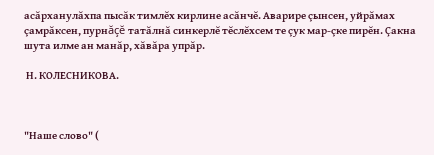асăрханулăхпа пысăк тимлĕх кирлине асăнчĕ. Аварире çынсен, уйрăмах çамрăксен, пурнăçĕ татăлнă синкерлĕ тĕслĕхсем те çук мар-çке пирĕн. Çакна шута илме ан манăр, хăвăра упрăр.

 Н. КОЛЕСНИКОВА.



"Наше слово" (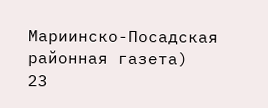Мариинско-Посадская районная газета)
23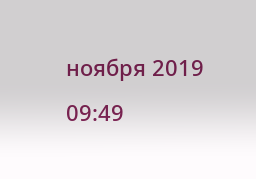ноября 2019
09:49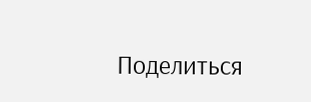Поделиться